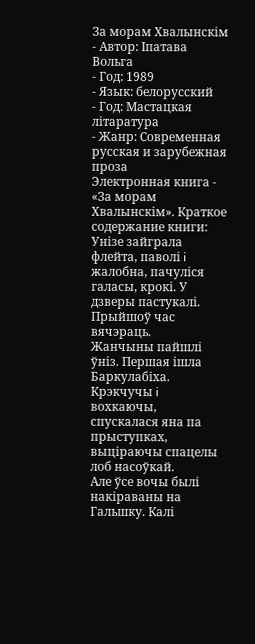За морам Хвалынскім
- Автор: Іпатава Вольга
- Год: 1989
- Язык: белорусский
- Год: Мастацкая літаратура
- Жанр: Современная русская и зарубежная проза
Электронная книга - «За морам Хвалынскім». Краткое содержание книги:
Унізе зайграла флейта, паволі i жалобна, пачуліся галасы, крокі. У дзверы пастукалі. Прыйшоў час вячэраць.
Жанчыны пайшлі ўніз. Першая ішла Баркулабіха. Крэкчучы i вохкаючы, спускалася яна па прыступках, выціраючы спацелы лоб насоўкай.
Але ўсе вочы былі накіраваны на Гальшку. Калі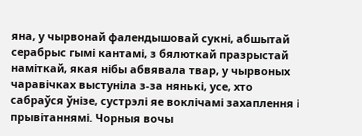яна, у чырвонай фалендышовай сукні, абшытай серабрыс гымі кантамі, з бялюткай празрыстай наміткай, якая нібы абвявала твар, у чырвоных чаравічках выстуніла з-за нянькi, усе, хто сабраўся ўнізе, сустрэлі яе воклічамі захаплення i прывітаннямі. Чорныя вочы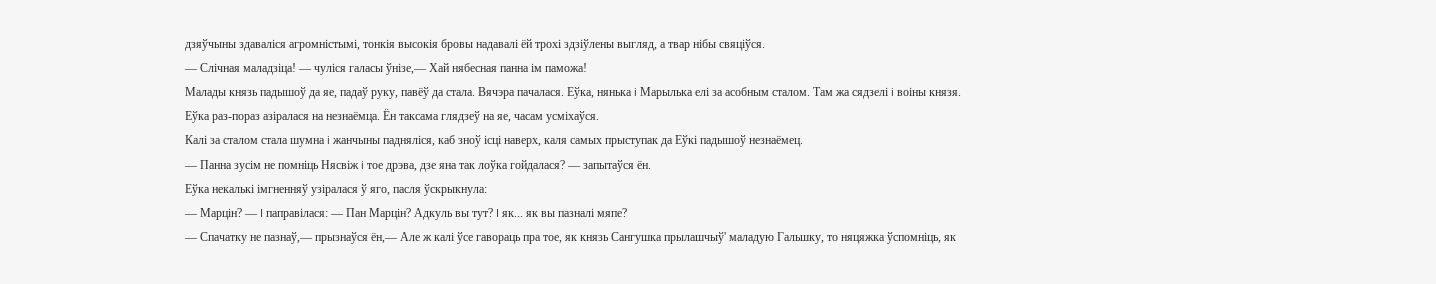дзяўчыны здаваліся агромністымі, тонкія высокія бровы надавалі ёй трохі здзіўлены выгляд, а твар нібы свяціўся.
— Слічная маладзіца! — чуліся галасы ўнізе,— Хай нябесная панна ім паможа!
Малады князь падышоў да яе, падаў руку, павёў да стала. Вячэра пачалася. Еўка, нянька i Марылька елі за асобным сталом. Там жа сядзелі i воіны князя.
Еўка раз-пораз азіралася на незнаёмца. Ён таксама глядзеў на яе, часам усміхаўся.
Калі за сталом стала шумна i жанчыны падняліся, каб зноў ісці наверх, каля самых прыступак да Еўкі падышоў незнаёмец.
— Панна зусім не помніць Нясвіж i тое дрэва, дзе яна так лоўка гойдалася? — запытаўся ён.
Еўка некалькі імгненняў узіралася ў яго, пасля ўскрыкнула:
— Марцін? — I паправілася: — Пан Марцін? Адкуль вы тут? I як... як вы пазналі мяпе?
— Спачатку не пазнаў,— прызнаўся ён,— Але ж калі ўсе гавораць пра тое, як князь Сангушка прылашчыў' маладую Гальшку, то няцяжка ўспомніць, як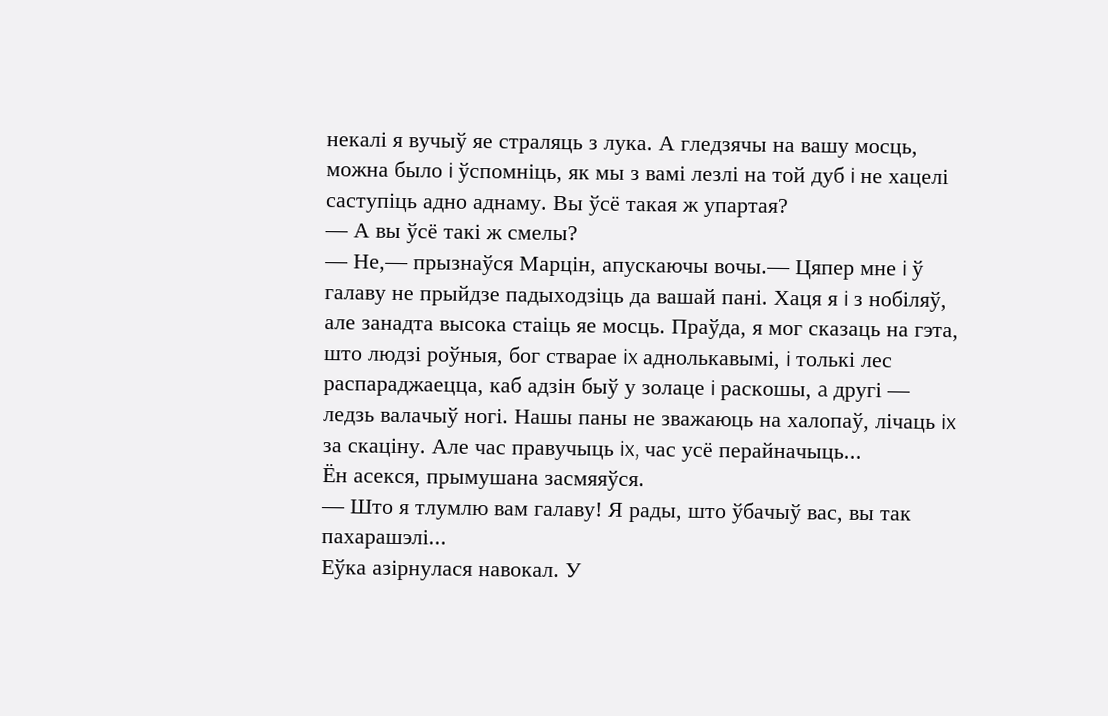некалі я вучыў яе страляць з лука. А гледзячы на вашу мосць, можна было i ўспомніць, як мы з вамі лезлі на той дуб i не хацелі саступіць адно аднаму. Вы ўсё такая ж упартая?
— А вы ўсё такі ж смелы?
— Не,— прызнаўся Марцін, апускаючы вочы.— Цяпер мне i ў галаву не прыйдзе падыходзіць да вашай пані. Хаця я i з нобіляў, але занадта высока стаіць яе мосць. Праўда, я мог сказаць на гэта, што людзі роўныя, бог стварае ix аднолькавымі, i толькі лес распараджаецца, каб адзін быў у золаце i раскошы, a другі — ледзь валачыў ногі. Нашы паны не зважаюць на халопаў, лічаць ix за скаціну. Але час правучыць ix, час усё перайначыць...
Ён асекся, прымушана засмяяўся.
— Што я тлумлю вам галаву! Я рады, што ўбачыў вас, вы так пахарашэлі...
Еўка азірнулася навокал. У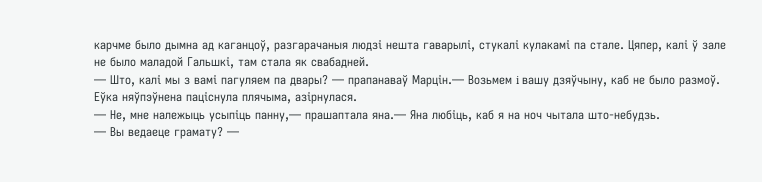карчме было дымна ад каганцоў, разгарачаныя людзі нешта гаварылі, стукалі кулакамі па стале. Цяпер, калі ў зале не было маладой Гальшкі, там стала як свабадней.
— Што, калі мы з вамі пагуляем па двары? — прапанаваў Марцін.— Возьмем i вашу дзяўчыну, каб не было размоў.
Еўка няўпэўнена паціснула плячыма, азірнулася.
— Не, мне належыць усыпіць панну,— прашаптала яна.— Яна любіць, каб я на ноч чытала што-небудзь.
— Вы ведаеце грамату? —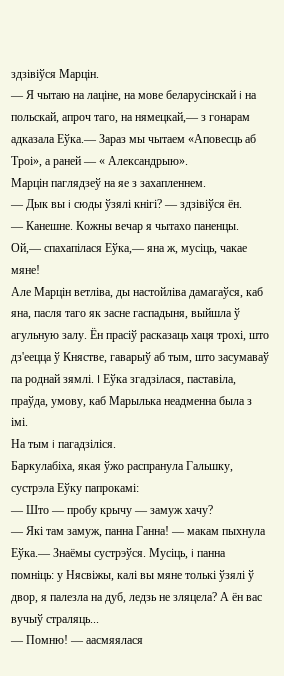здзівіўся Марцін.
— Я чытаю на лаціне, на мове беларусінскай i на польскай, апроч таго, на нямецкай,— з гонарам адказала Еўка.— Зараз мы чытаем «Аповесць аб Троі», а раней — « Александрыю».
Марцін паглядзеў на яе з захапленнем.
— Дык вы i сюды ўзялі кнігі? — здзівіўся ён.
— Канешне. Кожны вечар я чытахо паненцы. Ой,— спахапілася Еўка,— яна ж, мусіць, чакае мяне!
Але Марцін ветліва, ды настойліва дамагаўся, каб яна, пасля таго як засне гаспадыня, выйшла ў агульную залу. Ён прасіў расказаць хаця трохі, што дз'еецца ў Княстве, гаварыў аб тым, што засумаваў па роднай зямлі. I Еўка згадзілася, паставіла, праўда, умову, каб Марылька неадменна была з імі.
На тым i пагадзіліся.
Баркулабіха, якая ўжо распранула Гальшку, сустрэла Еўку папрокамі:
— Што — пробу крычу — замуж хачу?
— Які там замуж, панна Ганна! — макам пыхнула Еўка.— Знаёмы сустрэўся. Мусіць, i панна помніць: у Нясвіжы, калі вы мяне толькі ўзялі ў двор, я палезла на дуб, ледзь не зляцела? А ён вас вучыў страляць...
— Помню! — аасмяялася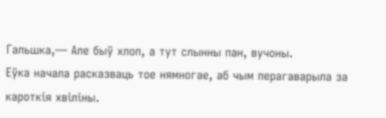Гальшка,— Але быў хлоп, а тут слынны пан, вучоны.
Еўка начала расказваць тое нямногае, аб чым перагаварыла за кароткія хвіліны.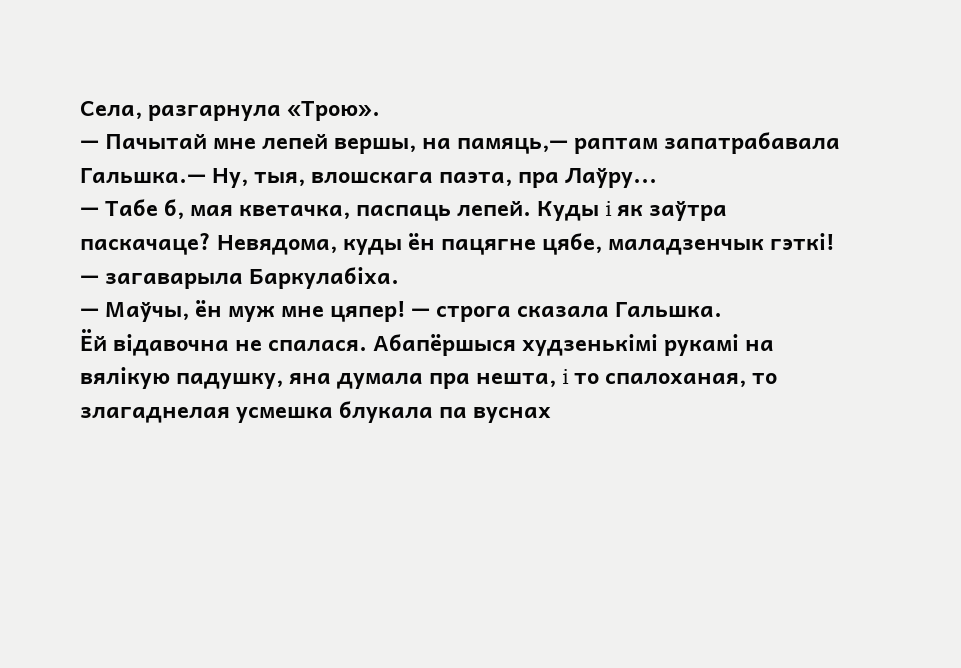Села, разгарнула «Трою».
— Пачытай мне лепей вершы, на памяць,— раптам запатрабавала Гальшка.— Ну, тыя, влошскага паэта, пра Лаўру...
— Табе б, мая кветачка, паспаць лепей. Куды i як заўтра паскачаце? Невядома, куды ён пацягне цябе, маладзенчык гэткі! — загаварыла Баркулабіха.
— Маўчы, ён муж мне цяпер! — строга сказала Гальшка.
Ёй відавочна не спалася. Абапёршыся худзенькімі рукамі на вялікую падушку, яна думала пра нешта, i то спалоханая, то злагаднелая усмешка блукала па вуснах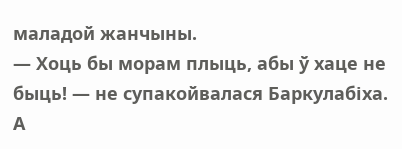маладой жанчыны.
— Хоць бы морам плыць, абы ў хаце не быць! — не супакойвалася Баркулабіха. A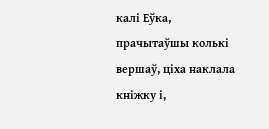калі Еўка, прачытаўшы колькі вершаў, ціха наклала кніжку і,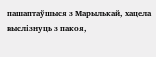пашаптаўшыся з Марылькай, хацела выслізнуць з пакоя,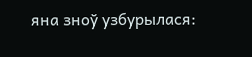яна зноў узбурылася: